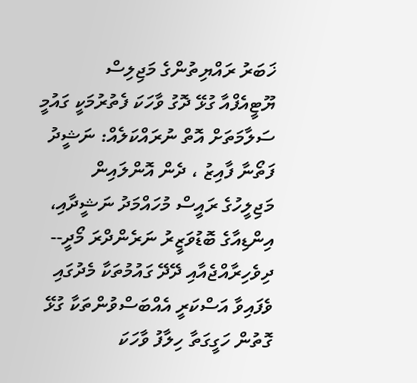ޚަބަރު ރައްޔިތުންގެ މަޖިލިސް
ޔޫޓީއެފްއާ ގުޅޭ ދޮގު ވާހަކަ ފެތުރުމަކީ ގައުމީ ސަލާމަތަށް އޮތް ނުރައްކަލެއް: ނަޝީދު
ފަތޯނާ ފާއިޒު ، ދެން އޮންލައިން
މަޖިލީހުގެ ރައީސް މުހައްމަދު ނަޝީދާއި، އިންޑިއާގެ ބޮޑުވަޒީރު ނަރެންދްރަ މޯދީ--
ދިވެހިރާއްޖެއާއި ދޭދޭ ގައުމުތަކާ މެދުގައި ވެފައިވާ އަސްކަރީ އެއްބަސްވުންތަކާ ގުޅޭ ގޮތުން ހަގީގަތާ ހިލާފު ވާހަކަ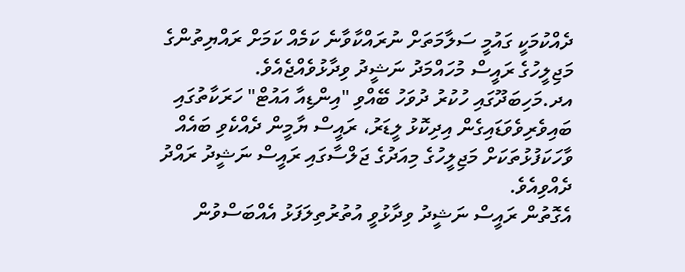ދެއްކުމަކީ ގައުމީ ސަލާމަތަށް ނުރައްކާވާނެ ކަމެއް ކަމަށް ރައްޔިތުންގެ މަޖިލީހުގެ ރައީސް މުހައްމަދު ނަޝީދު ވިދާޅުވެއްޖެއެވެ.
އދ.މަހިބަދޫގައި ހުކުރު ދުވަހު ބޭއްވި "އިންޑިއާ އައުޓް" ހަރަކާތުގައި ބައިވެރިވެވަޑައިގެން އިދިކޮޅު ލީޑަރު، ރައީސް ޔާމީން ދެއްކެވި ބައެއް ވާހަކަފުޅުތަކަށް މަޖިލީހުގެ މިއަދުގެ ޖަލްސާގައި ރައީސް ނަޝީދު ރައްދު ދެއްވިއެވެ.
އެގޮތުން ރައީސް ނަޝީދު ވިދާޅުވީ އުތުރުތިލަފަޅު އެއްބަސްވުން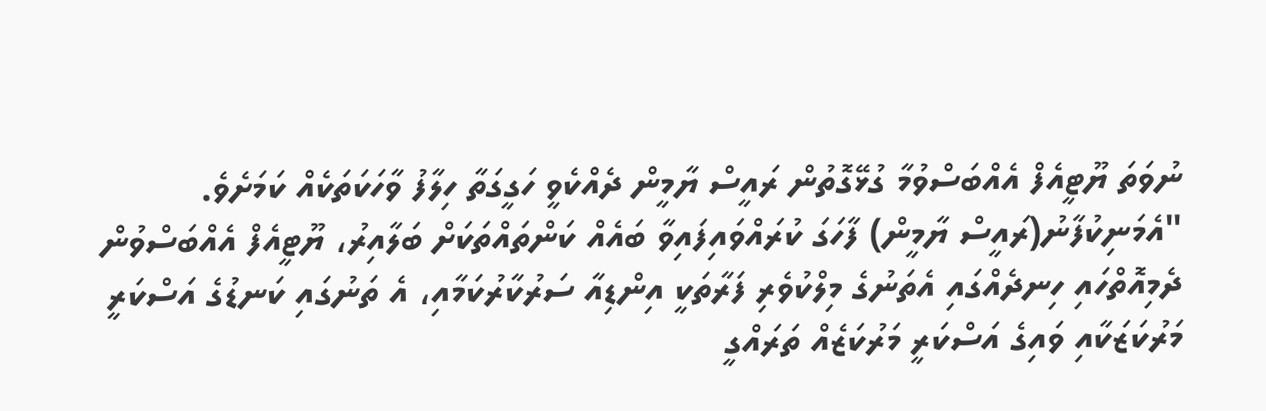ނުވަތަ ޔޫޓީއެފް އެއްބަސްވުމާ ގުޅޭގޮތުން ރައީސް ޔާމީން ދެއްކެވީ ހަގީގަތާ ހިލާފު ވާހަކަތަކެއް ކަމަށެވެ.
"އެމަނިކުފާނު(ރައީސް ޔާމީން) ފާހަގަ ކުރައްވައިފައިވާ ބައެއް ކަންތައްތަކަށް ބަލާއިރު، ޔޫޓީއެފް އެއްބަސްވުން ދެމިއޮތްހައި ހިނދެއްގައި އެތަނުގެ މިލްކުވެރި ފަރާތަކީ އިންޑިއާ ސަރުކާރުކަމާއި، އެ ތަނުގައި ކަނޑުގެ އަސްކަރީ މަރުކަޒަކާއި ވައިގެ އަސްކަރީ މަރުކަޒެއް ތަރައްގީ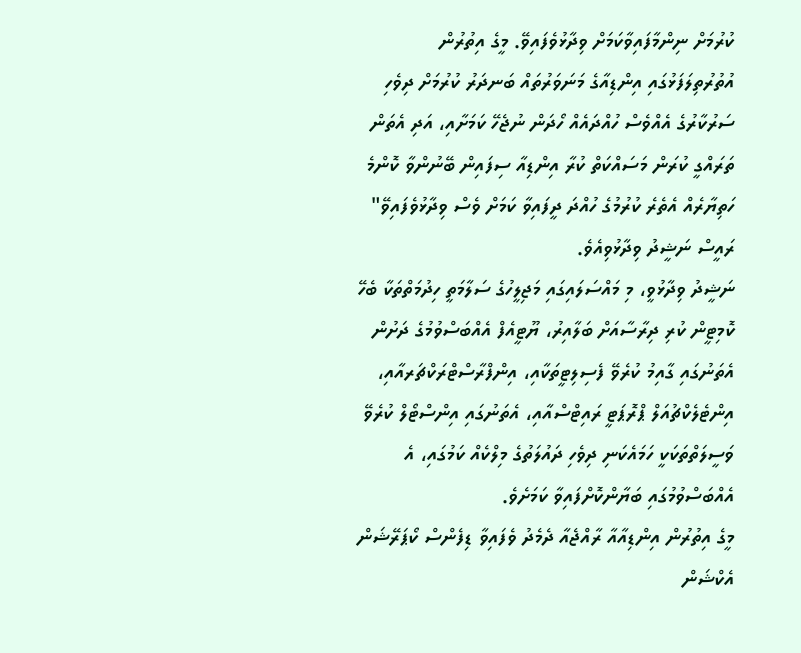ކުރުމަށް ނިންމާފައިވާކަމަށް ވިދާޅުވެފައިވޭ. މީގެ އިތުރުން އުތުރުތިލަފަޅުގައި އިންޑިއާގެ މަނަވަރުތައް ބަނދަރު ކުރުމަށް ދިވެހި ސަރުކާރުގެ އެއްވެސް ހުއްދައެއް ހޯދަން ނުޖެހޭ ކަމަށާއި، އަދި އެތަން ތަރައްގީ ކުރަން މަސައްކަތް ކުރާ އިންޑިއާ ސިފައިން ބޭނުންވާ ކޮންމެ ހަތިޔާރެއް އެތެރެ ކުރުމުގެ ހުއްދަ ދީފައިވާ ކަމަށް ވެސް ވިދާޅުވެފައިވޭ" ރައީސް ނަޝީދު ވިދާޅުވިއެވެ.
ނަޝީދު ވިދާޅުވީ، މި މައްސަލައިގައި މަޖިލީހުގެ ސަލާމަތީ ހިދުމަތްތަކާ ބެހޭ ކޮމިޓީން ކުރި ދިރާސާއަށް ބަލާއިރު، ޔޫޓީއެފް އެއްބަސްވުމުގެ ދަށުން އެތަނުގައި ގާއިމު ކުރެވޭ ފެސިލިޓީތަކާއި، އިންފްރާސްޓްރަކްޗަރއާއި، އިންޓެލެކްޗުއަލް ޕްރޮޕަޓީ ރައިޓްސްއާއި، އެތަނުގައި އިންސްޓޯލް ކުރެވޭ ވަސީލަތްތަކަކީ ހަމައެކަނި ދިވެހި ދައުލަތުގެ މިލްކެއް ކަމުގައި، އެ އެއްބަސްވުމުގައި ބަޔާންކޮށްފައިވާ ކަމަށެވެ.
މީގެ އިތުރުން އިންޑިއާއާ ރާއްޖެއާ ދެމެދު ވެފައިވާ ޑިފެންސް ކޯޕަރޭޝަން އެކްޝަން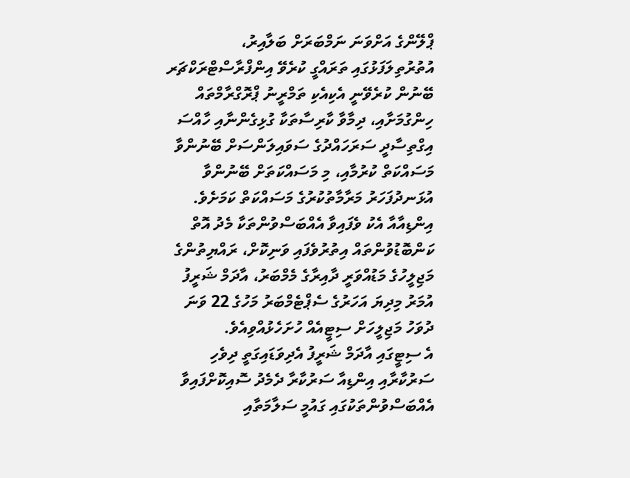ޕްލޭންގެ އަށްވަނަ ނަމްބަރަށް ބަލާއިރު، އުތުރުތިލަފަޅުގައި ތަރައްގީ ކުރެވޭ އިންފްރާސްޓްރަކްޗަރ ބޭނުން ކުރެވޭނީ އެކިއެކި ތަމްރީނު ޕްރޮގްރާމްތައް ހިންގުމަށާއި، ދިމާވާ ކާރިސާތަކާ ގުޅިގެންނާއި ހާއްސަ އިގްތިސާދީ ސަރަހައްދުގެ ސަވައިލަންސަށް ބޭނުންވާ މަސައްކަތް ކުރުމާއި، މި މަސައްކަތަށް ބޭނުންވާ އުޅަނދުފަހަރު މަރާމާތުކުރުގެ މަސައްކަތް ކަމަށެވެ.
އިންޑިއާއާ އެކު ވެފައިވާ އެއްބަސްވުންތަކާ މެދު އޮތް ކަންބޮޑުވުންތައް އިތުރުވެފައި ވަނިކޮށް، ރައްޔިތުންގެ މަޖިލީހުގެ މަޑުއްވަރީ ދާއިރާގެ މެމްބަރު، އާދަމް ޝަރީފު އުމަރު މިދިޔަ އަހަރުގެ ސެޕްޓެމްބަރު މަހުގެ 22 ވަނަ ދުވަހު މަޖިލީހަށް ސިޓީއެއް ހުށަހެޅުއްވިއެވެ.
އެ ސިޓީގައި އާދަމް ޝަރީފު އެދިވަޑައިގަތީ ދިވެހި ސަރުކާރާއި އިންޑިއާ ސަރުކާރާ ދެމެދު ސޮއިކޮށްފައިވާ އެއްބަސްވުންތަކުގައި ގައުމީ ސަލާމަތާއި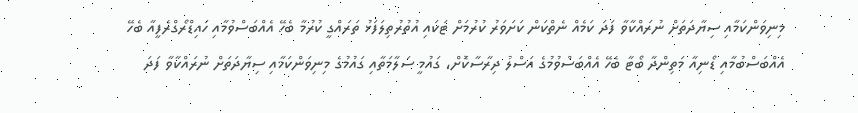މިނިވަންކަމާއި ސިޔާދަތަށް ނުރައްކާވާ ފަދަ ކަމެއް ނެތްކަން ކަށަވަރު ކުރުމަށް ޓަކައި އުތުރުތިލަފަޅު ތަރައްގީ ކުރުމާ ބެހޭ އެއްބަސްވުމާއި ހައިޑްރޯގްރެފީއާ ބެހޭ އެއްބަސްބުމާއި ޑޯނިއާ މަތިންދާ ބޯޓާ ބެހޭ އެއްބަސްވުމުގެ އަސްލު ދިރާސާކޮށް، ގައުމީ ސަލާމަތާއި ގައުމުގެ މިނިވަންކަމާއި ސިޔާދަތަށް ނުރައްކާވާ ފަދަ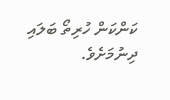ކަންކަން ހުރިތޯ ބަލައި ދިނުމަށެވެ.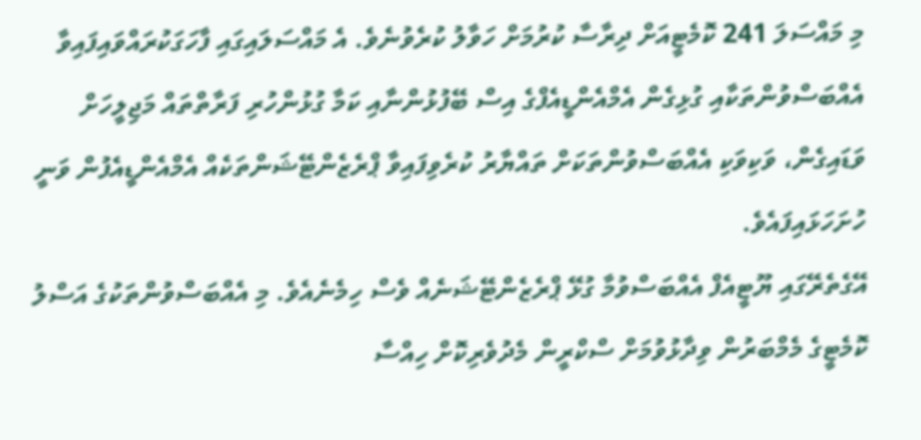މި މައްސަލަ 241 ކޮމެޓީއަށް ދިރާސާ ކުރުމަށް ހަވާލު ކުރެވުނެވެ. އެ މައްސަލައިގައި ފާހަގަކުރައްވައިފައިވާ އެއްބަސްވުންތަކާއި ގުޅިގެން އެމްއެންޑީއެފްގެ އިސް ބޭފުޅުންނާއި ކަމާ ގުޅުންހުރި ފަރާތްތައް މަޖިލީހަށް ވަޑައިގެން، ވަކިވަކި އެއްބަސްވުންތަކަށް ތައްޔާރު ކުރެވިފައިވާ ޕްރެޒެންޓޭޝަންތަކެއް އެމްއެންޑީއެފުން ވަނީ ހުށަހަޅައިފައެވެ.
އޭގެތެރޭގައި ޔޫޓީއެފް އެއްބަސްވުމާ ގުޅޭ ޕްރެޒެންޓޭޝަނެއް ވެސް ހިމެނެއެވެ. މި އެއްބަސްވުންތަކުގެ އަސްލު ކޮމެޓީގެ މެމްބަރުން ވިދާޅުވުމަށް ސްކްރީން މެދުވެރިކޮށް ހިއްސާ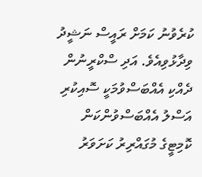ކުރެވުނު ކަމަށް ރައީސް ނަޝީދު ވިދާޅުވިއެވެ. އަދި ސްކްރީނުން ދެއްކި އެއްބަސްވުމަކީ ސޮއިކުރި އަސްލު އެއްބަސްވުންކަން ކޮމިޓީގެ މުގައްރިރު ކަށަވަރު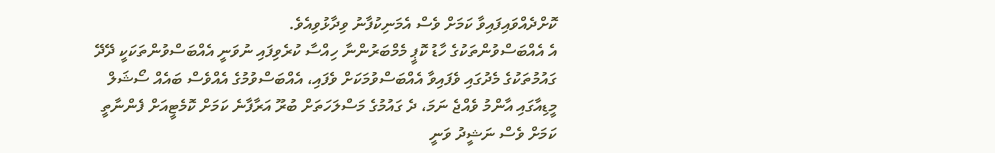ކޮށްދެއްވައިފައިވާ ކަމަށް ވެސް އެމަނިކުފާނު ވިދާޅުވިއެވެ.
އެ އެއްބަސްވުންތަކުގެ ހާޑު ކޮޕީ މެމްބަރުންނާ ހިއްސާ ކުރެވިފައި ނުވަނީ އެއްބަސްވުންތަކަކީ ދޭދޭ ގައުމުތަކުގެ މެދުގައި ވެފައިވާ އެއްބަސްވުމަކަށް ވެފައި، އެއްބަސްވުމުގެ އެއްވެސް ބައެއް ސޯޝަލް މީޑިއާގައި އާންމު ވެއްޖެ ނަމަ، ދެ ގައުމުގެ މަސްލަހަތަށް ބުރޫ އަރާފާނެ ކަމަށް ކޮމެޓީއަށް ފެންނާތީ ކަމަށް ވެސް ނަޝީދު ވަނީ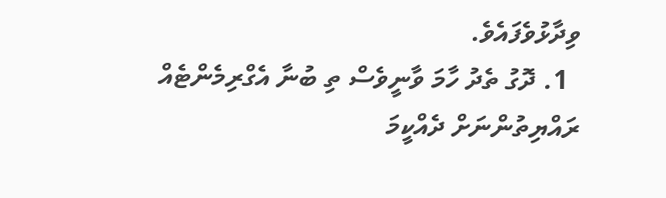ވިދާޅުވެފައެވެ.
  1. ދޮގު ތެދު ހާމަ ވާނީވެސް ތި ބުނާ އެގްރިމެންޓެއް ރައްޔިތުންނަށް ދެއްކީމަ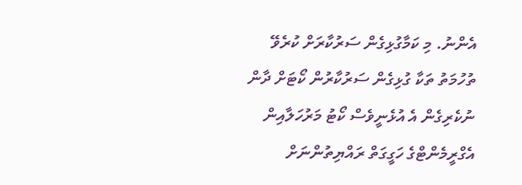އެންނު. މި ކަމާގުޅިގެން ސަރުކާރަށް ކުރެވޭ ތުހުމަތު ތަކާ ގުޅިގެން ސަރުކާރުން ކޯޓަށް ދާން ނުކެރިގެން އެ އުޅެނީވެސް ކޯޓު މަރުހަލާއިން އެގްރީމެންޓްގެ ހަގީގަތް ރައްޔިތުންނަށް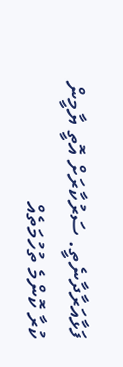ފަޅާއަރާދާނެތީ. ސަރުކާރަށް އޮތީ ޔާމީން ކުރާ ކޮންމެ ތުހުމަތެއް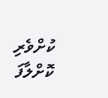ކުށްވެރި ކޮށްލާފަ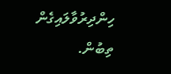ހިންދިރުވާލައިގެން ތިބުން.